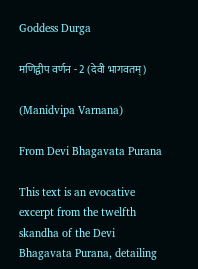Goddess Durga

मणिद्वीप वर्णन - 2 (देवी भागवतम्)

(Manidvipa Varnana)

From Devi Bhagavata Purana

This text is an evocative excerpt from the twelfth skandha of the Devi Bhagavata Purana, detailing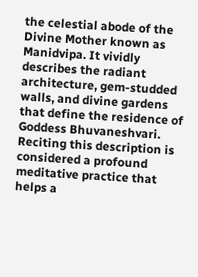the celestial abode of the Divine Mother known as Manidvipa. It vividly describes the radiant architecture, gem-studded walls, and divine gardens that define the residence of Goddess Bhuvaneshvari. Reciting this description is considered a profound meditative practice that helps a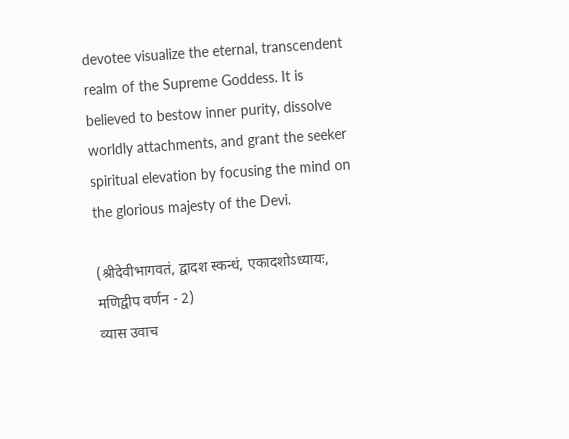devotee visualize the eternal, transcendent realm of the Supreme Goddess. It is believed to bestow inner purity, dissolve worldly attachments, and grant the seeker spiritual elevation by focusing the mind on the glorious majesty of the Devi.

(श्रीदेवीभागवतं, द्वादश स्कन्धं, एकादशोऽध्यायः, मणिद्वीप वर्णन - 2)
व्यास उवाच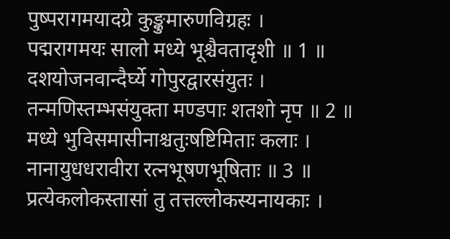पुष्परागमयादग्रे कुङ्कुमारुणविग्रहः ।
पद्मरागमयः सालो मध्ये भूश्चैवतादृशी ॥ 1 ॥
दशयोजनवान्दैर्घ्ये गोपुरद्वारसंयुतः ।
तन्मणिस्तम्भसंयुक्ता मण्डपाः शतशो नृप ॥ 2 ॥
मध्ये भुविसमासीनाश्चतुःषष्टिमिताः कलाः ।
नानायुधधरावीरा रत्नभूषणभूषिताः ॥ 3 ॥
प्रत्येकलोकस्तासां तु तत्तल्लोकस्यनायकाः ।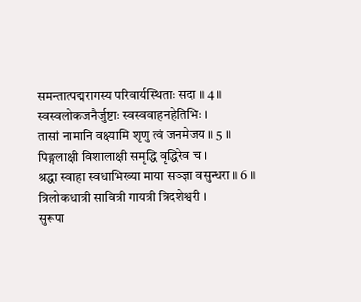समन्तात्पद्मरागस्य परिवार्यस्थिताः सदा ॥ 4 ॥
स्वस्वलोकजनैर्जुष्टाः स्वस्ववाहनहेतिभिः ।
तासां नामानि वक्ष्यामि शृणु त्वं जनमेजय ॥ 5 ॥
पिङ्गलाक्षी विशालाक्षी समृद्धि वृद्धिरेव च ।
श्रद्धा स्वाहा स्वधाभिख्या माया सञ्ज्ञा वसुन्धरा ॥ 6 ॥
त्रिलोकधात्री सावित्री गायत्री त्रिदशेश्वरी ।
सुरूपा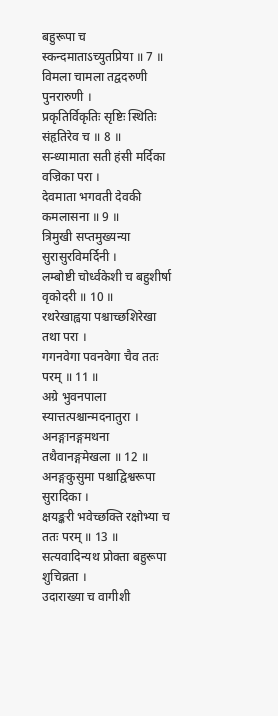बहुरूपा च स्कन्दमाताऽच्युतप्रिया ॥ 7 ॥
विमला चामला तद्वदरुणी पुनरारुणी ।
प्रकृतिर्विकृतिः सृष्टिः स्थितिः संहृतिरेव च ॥ 8 ॥
सन्ध्यामाता सती हंसी मर्दिका वज्रिका परा ।
देवमाता भगवती देवकी कमलासना ॥ 9 ॥
त्रिमुखी सप्तमुख्यन्या सुरासुरविमर्दिनी ।
लम्बोष्टी चोर्ध्वकेशी च बहुशीर्षा वृकोदरी ॥ 10 ॥
रथरेखाह्वया पश्चाच्छशिरेखा तथा परा ।
गगनवेगा पवनवेगा चैव ततः परम् ॥ 11 ॥
अग्रे भुवनपाला स्यात्तत्पश्चान्मदनातुरा ।
अनङ्गानङ्गमथना तथैवानङ्गमेखला ॥ 12 ॥
अनङ्गकुसुमा पश्चाद्विश्वरूपा सुरादिका ।
क्षयङ्करी भवेच्छक्ति रक्षोभ्या च ततः परम् ॥ 13 ॥
सत्यवादिन्यथ प्रोक्ता बहुरूपा शुचिव्रता ।
उदाराख्या च वागीशी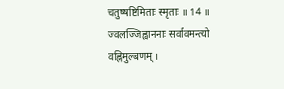चतुष्षष्टिमिताः स्मृताः ॥ 14 ॥
ज्वलज्जिह्वाननाः सर्वावमन्त्यो वह्निमुल्बणम् ।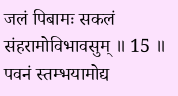जलं पिबामः सकलं संहरामोविभावसुम् ॥ 15 ॥
पवनं स्तम्भयामोद्य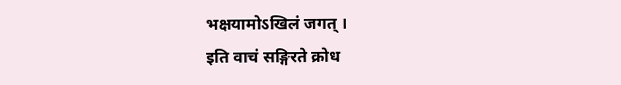भक्षयामोऽखिलं जगत् ।
इति वाचं सङ्गिरते क्रोध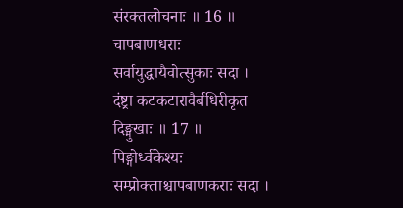संरक्तलोचनाः ॥ 16 ॥
चापबाणधराः सर्वायुद्धायैवोत्सुकाः सदा ।
दंष्ट्रा कटकटारावैर्बधिरीकृत दिङ्मुखाः ॥ 17 ॥
पिङ्गोर्ध्वकेश्यः सम्प्रोक्ताश्चापबाणकराः सदा ।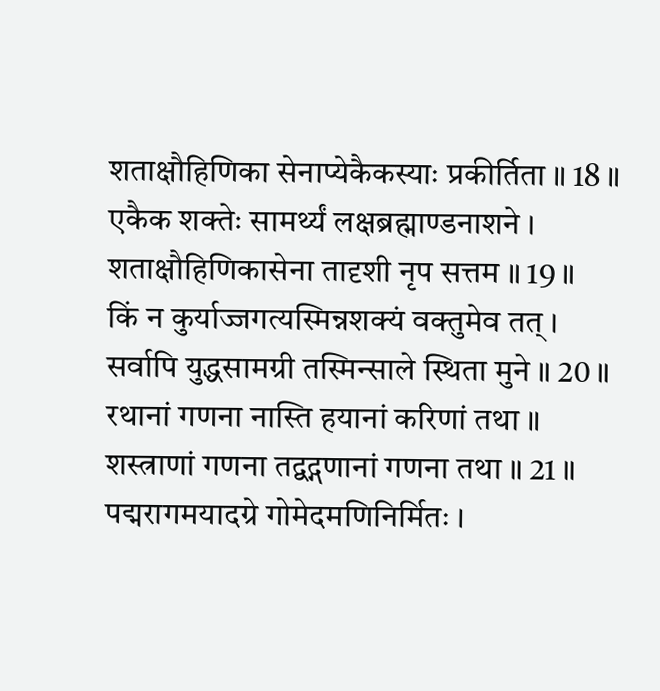शताक्षौहिणिका सेनाप्येकैकस्याः प्रकीर्तिता ॥ 18 ॥
एकैक शक्तेः सामर्थ्यं लक्षब्रह्माण्डनाशने ।
शताक्षौहिणिकासेना तादृशी नृप सत्तम ॥ 19 ॥
किं न कुर्याज्जगत्यस्मिन्नशक्यं वक्तुमेव तत् ।
सर्वापि युद्धसामग्री तस्मिन्साले स्थिता मुने ॥ 20 ॥
रथानां गणना नास्ति हयानां करिणां तथा ॥
शस्त्राणां गणना तद्वद्गणानां गणना तथा ॥ 21 ॥
पद्मरागमयादग्रे गोमेदमणिनिर्मितः ।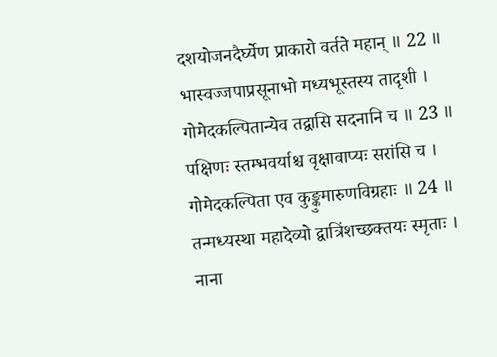दशयोजनदैर्घ्येण प्राकारो वर्तते महान् ॥ 22 ॥
भास्वज्जपाप्रसूनाभो मध्यभूस्तस्य तादृशी ।
गोमेदकल्पितान्येव तद्वासि सदनानि च ॥ 23 ॥
पक्षिणः स्तम्भवर्याश्च वृक्षावाप्यः सरांसि च ।
गोमेदकल्पिता एव कुङ्कुमारुणविग्रहाः ॥ 24 ॥
तन्मध्यस्था महादेव्यो द्वात्रिंशच्छक्तयः स्मृताः ।
नाना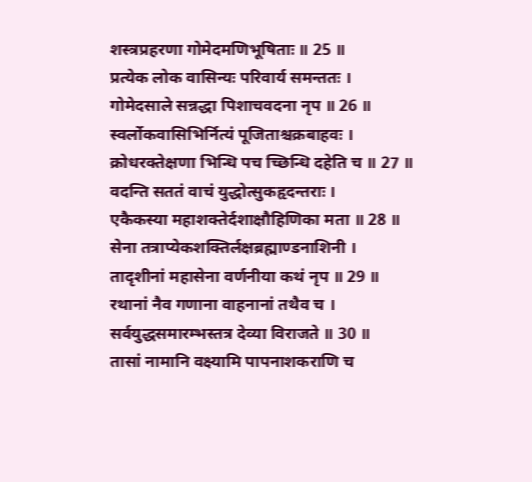शस्त्रप्रहरणा गोमेदमणिभूषिताः ॥ 25 ॥
प्रत्येक लोक वासिन्यः परिवार्य समन्ततः ।
गोमेदसाले सन्नद्धा पिशाचवदना नृप ॥ 26 ॥
स्वर्लोकवासिभिर्नित्यं पूजिताश्चक्रबाहवः ।
क्रोधरक्तेक्षणा भिन्धि पच च्छिन्धि दहेति च ॥ 27 ॥
वदन्ति सततं वाचं युद्धोत्सुकहृदन्तराः ।
एकैकस्या महाशक्तेर्दशाक्षौहिणिका मता ॥ 28 ॥
सेना तत्राप्येकशक्तिर्लक्षब्रह्माण्डनाशिनी ।
तादृशीनां महासेना वर्णनीया कथं नृप ॥ 29 ॥
रथानां नैव गणाना वाहनानां तथैव च ।
सर्वयुद्धसमारम्भस्तत्र देव्या विराजते ॥ 30 ॥
तासां नामानि वक्ष्यामि पापनाशकराणि च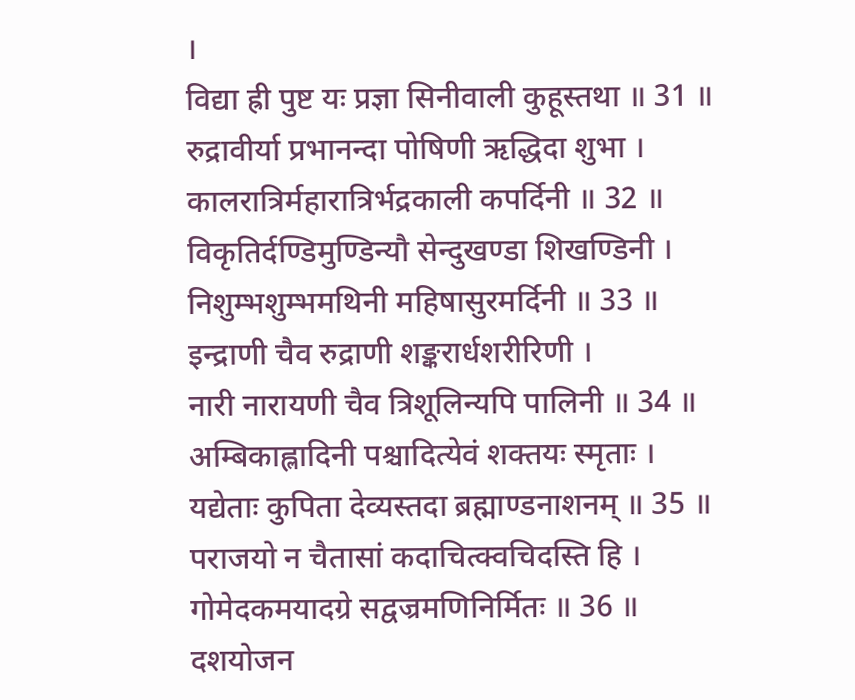।
विद्या ह्री पुष्ट यः प्रज्ञा सिनीवाली कुहूस्तथा ॥ 31 ॥
रुद्रावीर्या प्रभानन्दा पोषिणी ऋद्धिदा शुभा ।
कालरात्रिर्महारात्रिर्भद्रकाली कपर्दिनी ॥ 32 ॥
विकृतिर्दण्डिमुण्डिन्यौ सेन्दुखण्डा शिखण्डिनी ।
निशुम्भशुम्भमथिनी महिषासुरमर्दिनी ॥ 33 ॥
इन्द्राणी चैव रुद्राणी शङ्करार्धशरीरिणी ।
नारी नारायणी चैव त्रिशूलिन्यपि पालिनी ॥ 34 ॥
अम्बिकाह्लादिनी पश्चादित्येवं शक्तयः स्मृताः ।
यद्येताः कुपिता देव्यस्तदा ब्रह्माण्डनाशनम् ॥ 35 ॥
पराजयो न चैतासां कदाचित्क्वचिदस्ति हि ।
गोमेदकमयादग्रे सद्वज्रमणिनिर्मितः ॥ 36 ॥
दशयोजन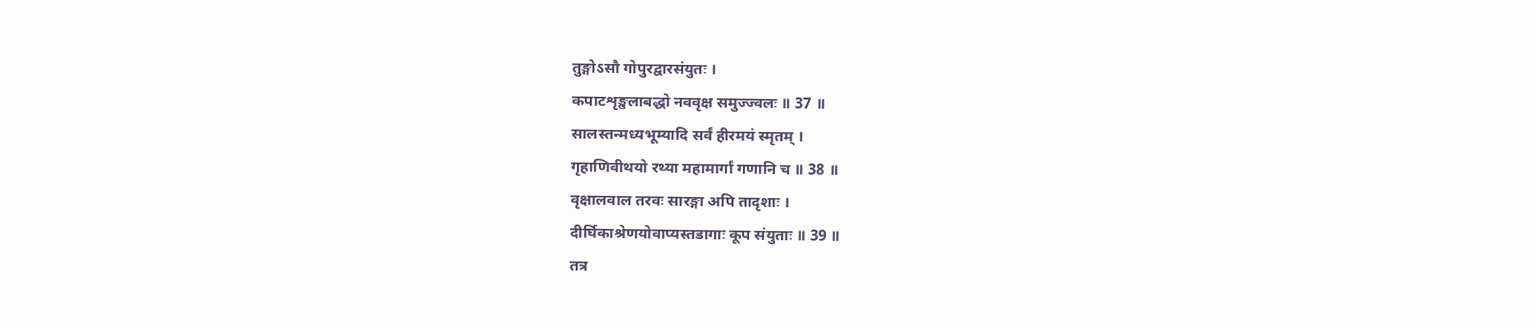तुङ्गोऽसौ गोपुरद्वारसंयुतः ।
कपाटशृङ्खलाबद्धो नववृक्ष समुज्ज्वलः ॥ 37 ॥
सालस्तन्मध्यभूम्यादि सर्वं हीरमयं स्मृतम् ।
गृहाणिवीथयो रथ्या महामार्गां गणानि च ॥ 38 ॥
वृक्षालवाल तरवः सारङ्गा अपि तादृशाः ।
दीर्घिकाश्रेणयोवाप्यस्तडागाः कूप संयुताः ॥ 39 ॥
तत्र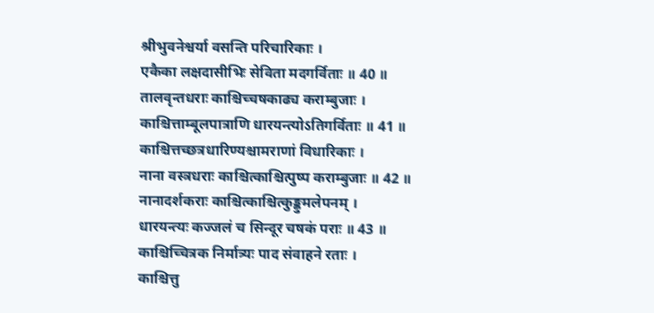श्रीभुवनेश्वर्या वसन्ति परिचारिकाः ।
एकैका लक्षदासीभिः सेविता मदगर्विताः ॥ 40 ॥
तालवृन्तधराः काश्चिच्चषकाढ्य कराम्बुजाः ।
काश्चित्ताम्बूलपात्राणि धारयन्त्योऽतिगर्विताः ॥ 41 ॥
काश्चित्तच्छत्रधारिण्यश्चामराणां विधारिकाः ।
नाना वस्त्रधराः काश्चित्काश्चित्पुष्प कराम्बुजाः ॥ 42 ॥
नानादर्शकराः काश्चित्काश्चित्कुङ्कुमलेपनम् ।
धारयन्त्यः कज्जलं च सिन्दूर चषकं पराः ॥ 43 ॥
काश्चिच्चित्रक निर्मात्र्यः पाद संवाहने रताः ।
काश्चित्तु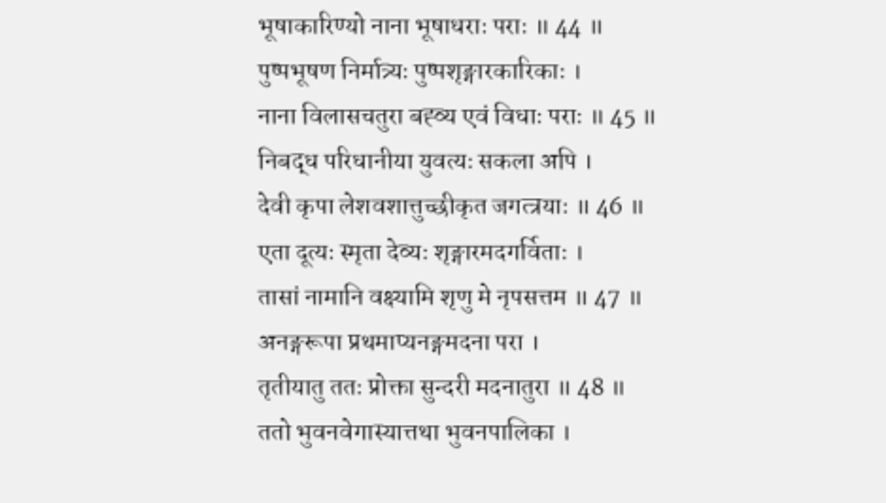भूषाकारिण्यो नाना भूषाधराः पराः ॥ 44 ॥
पुष्पभूषण निर्मात्र्यः पुष्पशृङ्गारकारिकाः ।
नाना विलासचतुरा बह्व्य एवं विधाः पराः ॥ 45 ॥
निबद्ध परिधानीया युवत्यः सकला अपि ।
देवी कृपा लेशवशात्तुच्छीकृत जगत्त्रयाः ॥ 46 ॥
एता दूत्यः स्मृता देव्यः शृङ्गारमदगर्विताः ।
तासां नामानि वक्ष्यामि शृणु मे नृपसत्तम ॥ 47 ॥
अनङ्गरूपा प्रथमाप्यनङ्गमदना परा ।
तृतीयातु ततः प्रोक्ता सुन्दरी मदनातुरा ॥ 48 ॥
ततो भुवनवेगास्यात्तथा भुवनपालिका ।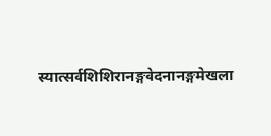स्यात्सर्वशिशिरानङ्गवेदनानङ्गमेखला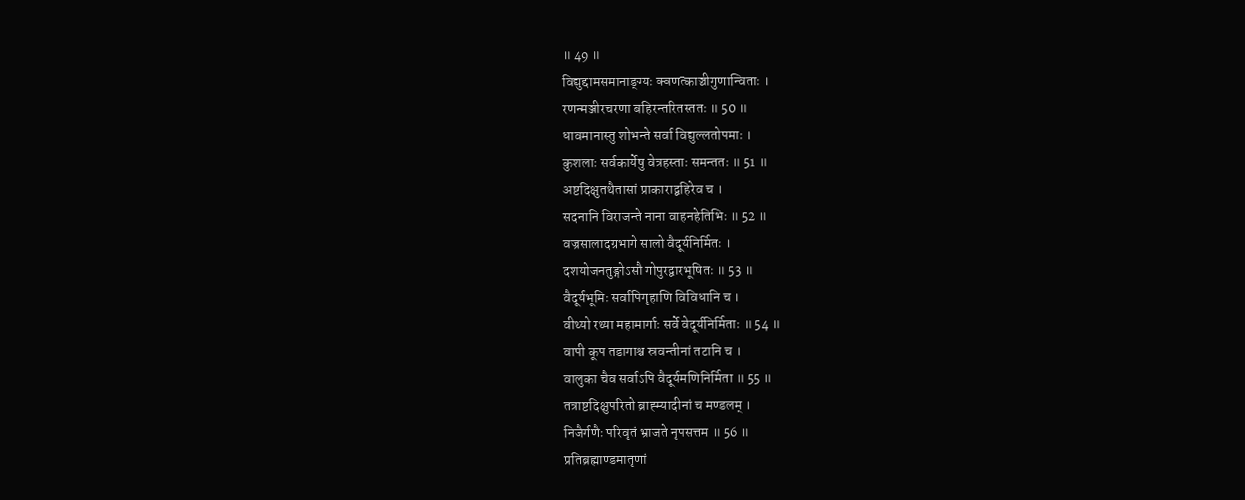॥ 49 ॥
विद्युद्दामसमानाङ्ग्यः क्वणत्काञ्चीगुणान्विताः ।
रणन्मञ्जीरचरणा बहिरन्तरितस्ततः ॥ 50 ॥
धावमानास्तु शोभन्ते सर्वा विद्युल्लतोपमाः ।
कुशलाः सर्वकार्येषु वेत्रहस्ताः समन्ततः ॥ 51 ॥
अष्टदिक्षुतथैतासां प्राकाराद्बहिरेव च ।
सदनानि विराजन्ते नाना वाहनहेतिभिः ॥ 52 ॥
वज्रसालादग्रभागे सालो वैदूर्यनिर्मितः ।
दशयोजनतुङ्गोऽसौ गोपुरद्वारभूषितः ॥ 53 ॥
वैदूर्यभूमिः सर्वापिगृहाणि विविधानि च ।
वीथ्यो रथ्या महामार्गाः सर्वे वेदूर्यनिर्मिताः ॥ 54 ॥
वापी कूप तडागाश्च स्रवन्तीनां तटानि च ।
वालुका चैव सर्वाऽपि वैदूर्यमणिनिर्मिता ॥ 55 ॥
तत्राष्टदिक्षुपरितो ब्राह्म्यादीनां च मण्डलम् ।
निजैर्गणैः परिवृतं भ्राजते नृपसत्तम ॥ 56 ॥
प्रतिब्रह्माण्डमातृणां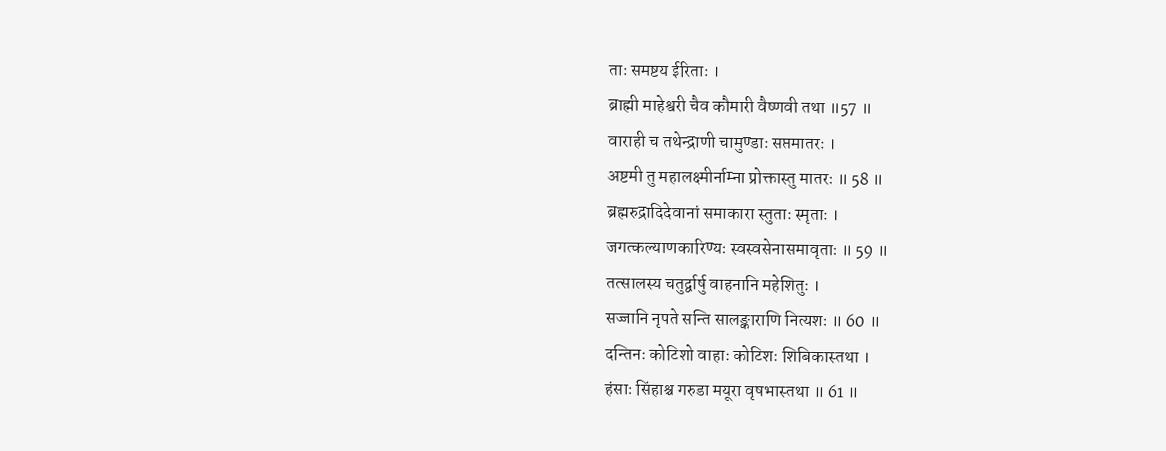ताः समष्टय ईरिताः ।
ब्राह्मी माहेश्वरी चैव कौमारी वैष्णवी तथा ॥57 ॥
वाराही च तथेन्द्राणी चामुण्डाः सप्तमातरः ।
अष्टमी तु महालक्ष्मीर्नाम्ना प्रोक्तास्तु मातरः ॥ 58 ॥
ब्रह्मरुद्रादिदेवानां समाकारा स्तुताः स्मृताः ।
जगत्कल्याणकारिण्यः स्वस्वसेनासमावृताः ॥ 59 ॥
तत्सालस्य चतुर्द्वार्षु वाहनानि महेशितुः ।
सज्जानि नृपते सन्ति सालङ्काराणि नित्यशः ॥ 60 ॥
दन्तिनः कोटिशो वाहाः कोटिशः शिबिकास्तथा ।
हंसाः सिंहाश्च गरुडा मयूरा वृषभास्तथा ॥ 61 ॥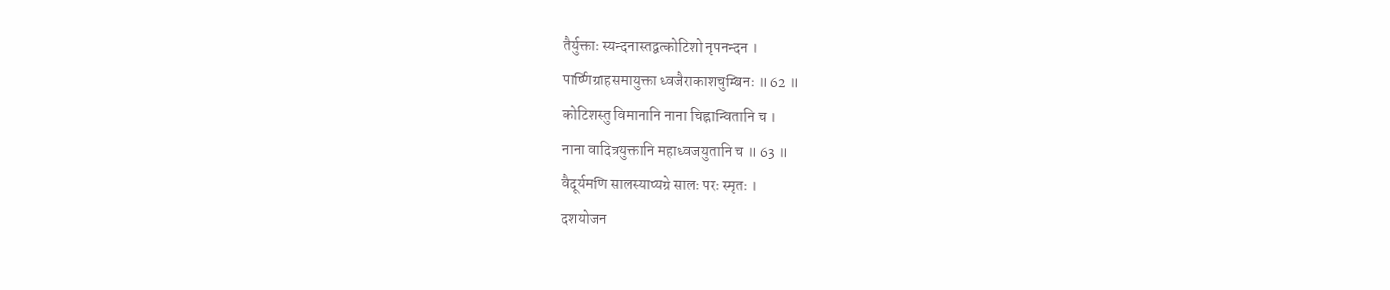तैर्युक्ताः स्यन्दनास्तद्वत्कोटिशो नृपनन्दन ।
पार्ष्णिग्राहसमायुक्ता ध्वजैराकाशचुम्बिनः ॥ 62 ॥
कोटिशस्तु विमानानि नाना चिह्नान्वितानि च ।
नाना वादित्रयुक्तानि महाध्वजयुतानि च ॥ 63 ॥
वैदूर्यमणि सालस्याप्यग्रे सालः परः स्मृतः ।
दशयोजन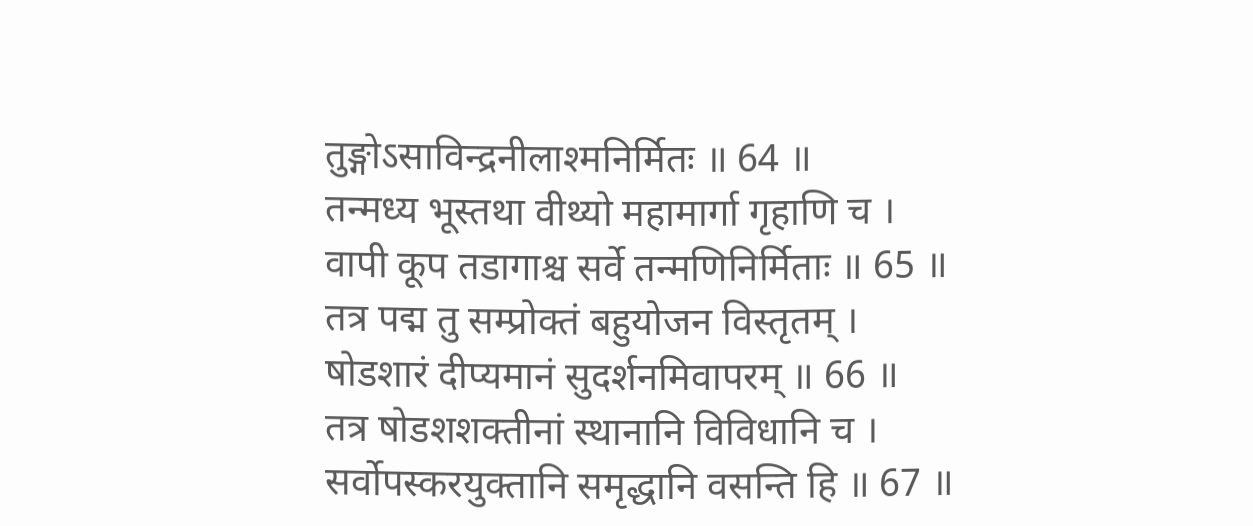तुङ्गोऽसाविन्द्रनीलाश्मनिर्मितः ॥ 64 ॥
तन्मध्य भूस्तथा वीथ्यो महामार्गा गृहाणि च ।
वापी कूप तडागाश्च सर्वे तन्मणिनिर्मिताः ॥ 65 ॥
तत्र पद्म तु सम्प्रोक्तं बहुयोजन विस्तृतम् ।
षोडशारं दीप्यमानं सुदर्शनमिवापरम् ॥ 66 ॥
तत्र षोडशशक्तीनां स्थानानि विविधानि च ।
सर्वोपस्करयुक्तानि समृद्धानि वसन्ति हि ॥ 67 ॥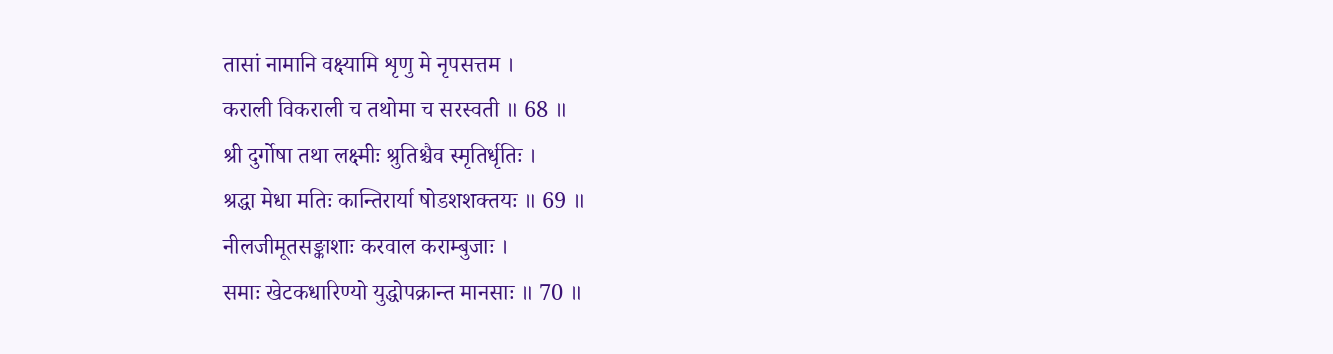तासां नामानि वक्ष्यामि शृणु मे नृपसत्तम ।
कराली विकराली च तथोमा च सरस्वती ॥ 68 ॥
श्री दुर्गोषा तथा लक्ष्मीः श्रुतिश्चैव स्मृतिर्धृतिः ।
श्रद्धा मेधा मतिः कान्तिरार्या षोडशशक्तयः ॥ 69 ॥
नीलजीमूतसङ्काशाः करवाल कराम्बुजाः ।
समाः खेटकधारिण्यो युद्धोपक्रान्त मानसाः ॥ 70 ॥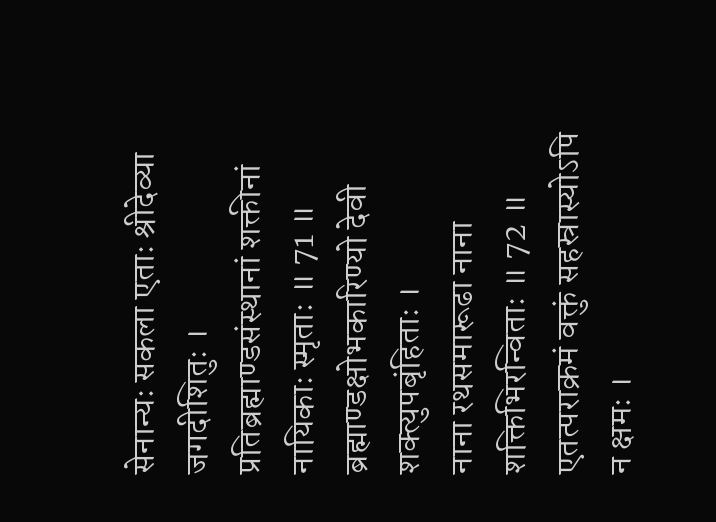सेनान्यः सकला एताः श्रीदेव्या जगदीशितुः ।
प्रतिब्रह्माण्डसंस्थानां शक्तीनां नायिकाः स्मृताः ॥ 71 ॥
ब्रह्माण्डक्षोभकारिण्यो देवी शक्त्युपबृंहिताः ।
नाना रथसमारूढा नाना शक्तिभिरन्विताः ॥ 72 ॥
एतत्पराक्रमं वक्तुं सहस्रास्योऽपि न क्षमः ।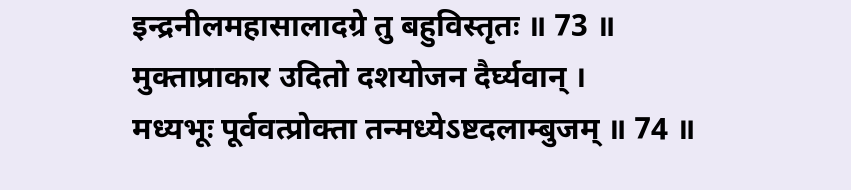इन्द्रनीलमहासालादग्रे तु बहुविस्तृतः ॥ 73 ॥
मुक्ताप्राकार उदितो दशयोजन दैर्घ्यवान् ।
मध्यभूः पूर्ववत्प्रोक्ता तन्मध्येऽष्टदलाम्बुजम् ॥ 74 ॥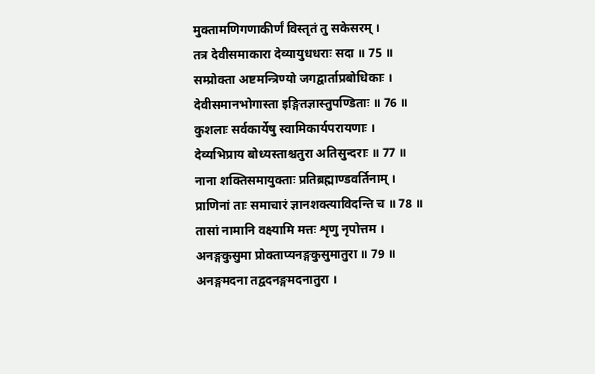मुक्तामणिगणाकीर्णं विस्तृतं तु सकेसरम् ।
तत्र देवीसमाकारा देव्यायुधधराः सदा ॥ 75 ॥
सम्प्रोक्ता अष्टमन्त्रिण्यो जगद्वार्ताप्रबोधिकाः ।
देवीसमानभोगास्ता इङ्गितज्ञास्तुपण्डिताः ॥ 76 ॥
कुशलाः सर्वकार्येषु स्वामिकार्यपरायणाः ।
देव्यभिप्राय बोध्यस्ताश्चतुरा अतिसुन्दराः ॥ 77 ॥
नाना शक्तिसमायुक्ताः प्रतिब्रह्माण्डवर्तिनाम् ।
प्राणिनां ताः समाचारं ज्ञानशक्त्याविदन्ति च ॥ 78 ॥
तासां नामानि वक्ष्यामि मत्तः शृणु नृपोत्तम ।
अनङ्गकुसुमा प्रोक्ताप्यनङ्गकुसुमातुरा ॥ 79 ॥
अनङ्गमदना तद्वदनङ्गमदनातुरा ।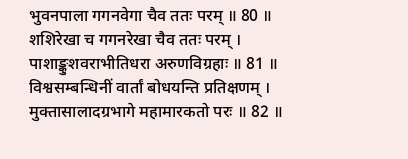भुवनपाला गगनवेगा चैव ततः परम् ॥ 80 ॥
शशिरेखा च गगनरेखा चैव ततः परम् ।
पाशाङ्कुशवराभीतिधरा अरुणविग्रहाः ॥ 81 ॥
विश्वसम्बन्धिनीं वार्तां बोधयन्ति प्रतिक्षणम् ।
मुक्तासालादग्रभागे महामारकतो परः ॥ 82 ॥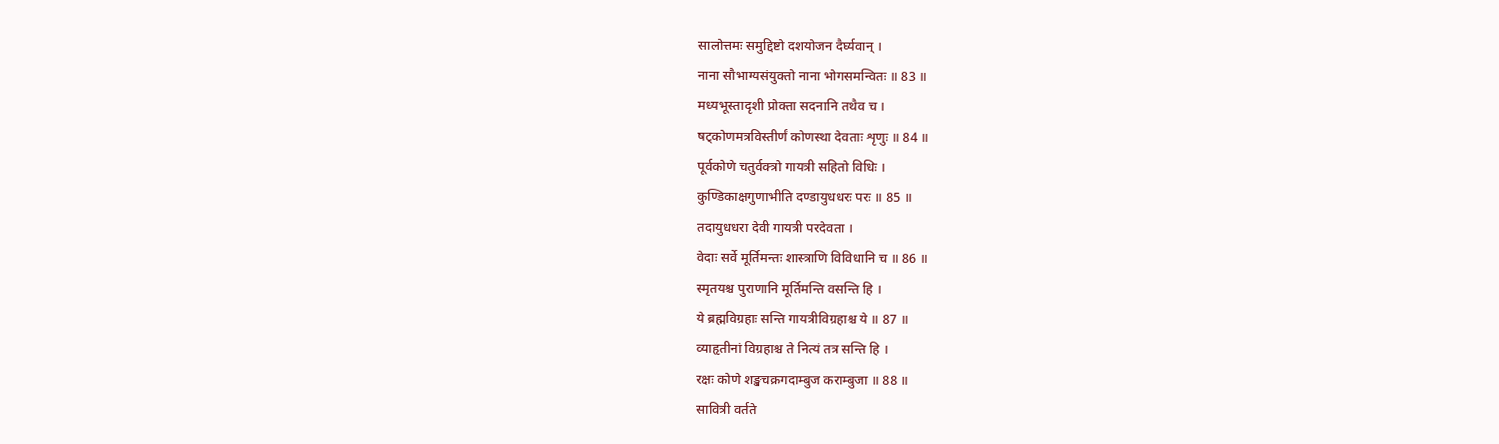सालोत्तमः समुद्दिष्टो दशयोजन दैर्घ्यवान् ।
नाना सौभाग्यसंयुक्तो नाना भोगसमन्वितः ॥ 83 ॥
मध्यभूस्तादृशी प्रोक्ता सदनानि तथैव च ।
षट्कोणमत्रविस्तीर्णं कोणस्था देवताः शृणुः ॥ 84 ॥
पूर्वकोणे चतुर्वक्त्रो गायत्री सहितो विधिः ।
कुण्डिकाक्षगुणाभीति दण्डायुधधरः परः ॥ 85 ॥
तदायुधधरा देवी गायत्री परदेवता ।
वेदाः सर्वे मूर्तिमन्तः शास्त्राणि विविधानि च ॥ 86 ॥
स्मृतयश्च पुराणानि मूर्तिमन्ति वसन्ति हि ।
ये ब्रह्मविग्रहाः सन्ति गायत्रीविग्रहाश्च ये ॥ 87 ॥
व्याहृतीनां विग्रहाश्च ते नित्यं तत्र सन्ति हि ।
रक्षः कोणे शङ्खचक्रगदाम्बुज कराम्बुजा ॥ 88 ॥
सावित्री वर्तते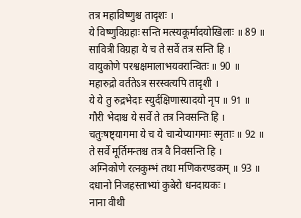तत्र महाविष्णुश्च तादृशः ।
ये विष्णुविग्रहाः सन्ति मत्स्यकूर्मादयोखिलाः ॥ 89 ॥
सावित्री विग्रहा ये च ते सर्वे तत्र सन्ति हि ।
वायुकोणे परश्वक्षमालाभयवरान्वितः ॥ 90 ॥
महारुद्रो वर्ततेऽत्र सरस्वत्यपि तादृशी ।
ये ये तु रुद्रभेदाः स्युर्दक्षिणास्यादयो नृप ॥ 91 ॥
गौरी भेदाश्च ये सर्वे ते तत्र निवसन्ति हि ।
चतुःषष्ट्यागमा ये च ये चान्येप्यागमाः स्मृताः ॥ 92 ॥
ते सर्वे मूर्तिमन्तश्च तत्र वै निवसन्ति हि ।
अग्निकोणे रत्नकुम्भं तथा मणिकरण्डकम् ॥ 93 ॥
दधानो निजहस्ताभ्यां कुबेरो धनदायकः ।
नाना वीथी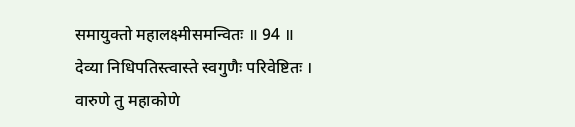समायुक्तो महालक्ष्मीसमन्वितः ॥ 94 ॥
देव्या निधिपतिस्त्वास्ते स्वगुणैः परिवेष्टितः ।
वारुणे तु महाकोणे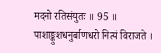मदनो रतिसंयुतः ॥ 95 ॥
पाशाङ्कुशधनुर्बाणधरो नित्यं विराजते ।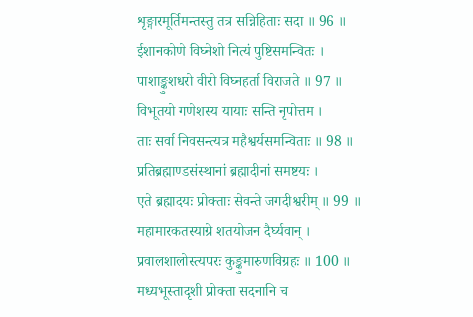शृङ्गारमूर्तिमन्तस्तु तत्र सन्निहिताः सदा ॥ 96 ॥
ईशानकोणे विघ्नेशो नित्यं पुष्टिसमन्वितः ।
पाशाङ्कुशधरो वीरो विघ्नहर्ता विराजते ॥ 97 ॥
विभूतयो गणेशस्य यायाः सन्ति नृपोत्तम ।
ताः सर्वा निवसन्त्यत्र महैश्वर्यसमन्विताः ॥ 98 ॥
प्रतिब्रह्माण्डसंस्थानां ब्रह्मादीनां समष्टयः ।
एते ब्रह्मादयः प्रोक्ताः सेवन्ते जगदीश्वरीम् ॥ 99 ॥
महामारकतस्याग्रे शतयोजन दैर्घ्यवान् ।
प्रवालशालोस्त्यपरः कुङ्कुमारुणविग्रहः ॥ 100 ॥
मध्यभूस्तादृशी प्रोक्ता सदनानि च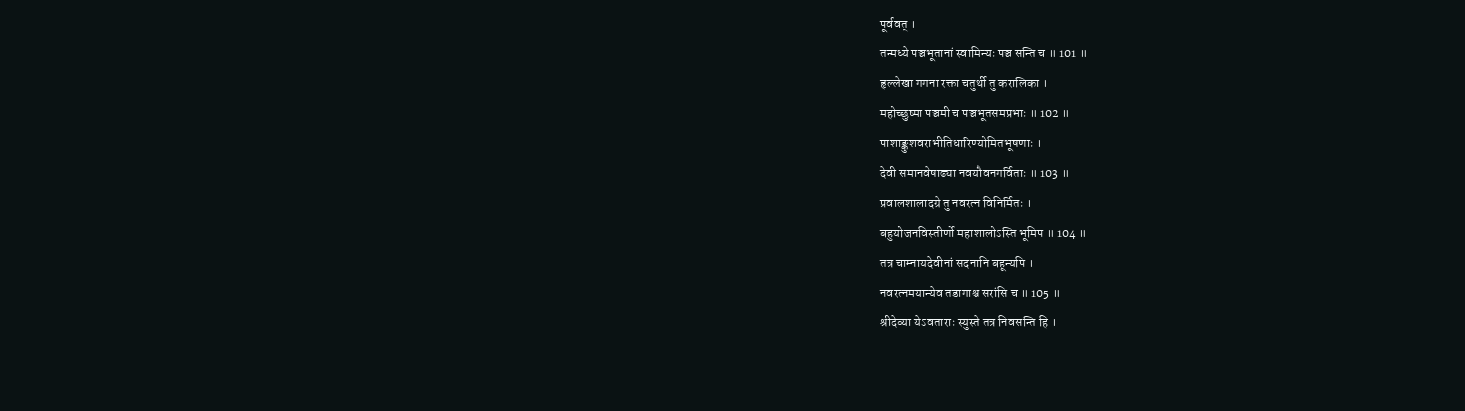पूर्ववत् ।
तन्मध्ये पञ्चभूतानां स्वामिन्यः पञ्च सन्ति च ॥ 101 ॥
हृल्लेखा गगना रक्ता चतुर्थी तु करालिका ।
महोच्छुष्मा पञ्चमी च पञ्चभूतसमप्रभाः ॥ 102 ॥
पाशाङ्कुशवराभीतिधारिण्योमितभूषणाः ।
देवी समानवेषाढ्या नवयौवनगर्विताः ॥ 103 ॥
प्रवालशालादग्रे तु नवरत्न विनिर्मितः ।
बहुयोजनविस्तीर्णो महाशालोऽस्ति भूमिप ॥ 104 ॥
तत्र चाम्नायदेवीनां सदनानि बहून्यपि ।
नवरत्नमयान्येव तडागाश्च सरांसि च ॥ 105 ॥
श्रीदेव्या येऽवताराः स्युस्ते तत्र निवसन्ति हि ।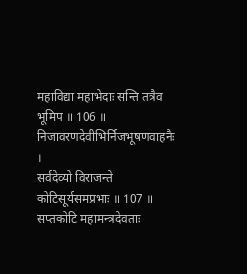महाविद्या महाभेदाः सन्ति तत्रैव भूमिप ॥ 106 ॥
निजावरणदेवीभिर्निजभूषणवाहनैः ।
सर्वदेव्यो विराजन्ते कोटिसूर्यसमप्रभाः ॥ 107 ॥
सप्तकोटि महामन्त्रदेवताः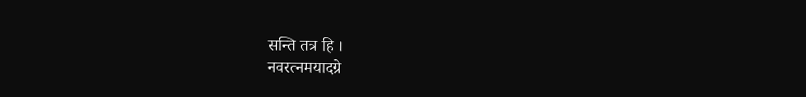सन्ति तत्र हि ।
नवरत्नमयादग्रे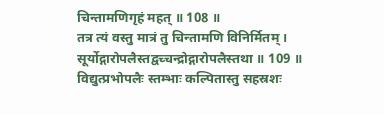चिन्तामणिगृहं महत् ॥ 108 ॥
तत्र त्यं वस्तु मात्रं तु चिन्तामणि विनिर्मितम् ।
सूर्योद्गारोपलैस्तद्वच्चन्द्रोद्गारोपलैस्तथा ॥ 109 ॥
विद्युत्प्रभोपलैः स्तम्भाः कल्पितास्तु सहस्रशः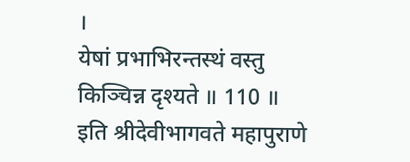।
येषां प्रभाभिरन्तस्थं वस्तु किञ्चिन्न दृश्यते ॥ 110 ॥
इति श्रीदेवीभागवते महापुराणे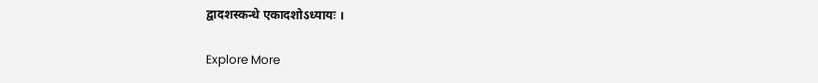द्वादशस्कन्धे एकादशोऽध्यायः ।

Explore More